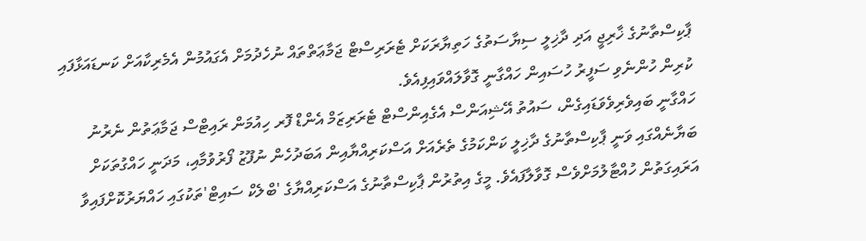ޕާކިސްތާނުގެ ޚާރިޖީ އަދި ދާޚިލީ ސިޔާސަތުގެ ހަތިޔާރަކަށް ޓެރަރިސްޓް ޖަމާޢަތްތައް ނުހެދުމަށް އެގައުމުން އެމެރިކާއަށް ކަނޑައަޅާފައި ކުރިން ހުންނެވި ސަފީރު ހުސައިން ހައްގާނީ ގޮވާލައްވައިފިއެވެ.
ހައްގާނީ ބައިވެރިވެވަޑައިގެން، ސައުތު އޭޝިއަންސް އެގެއިންސްޓް ޓެރަރިޒަމް އެންޑް ފޮރ ހިއުމަން ރައިޓްސް ޖަމާޢަތުން ނެރުނު ބަޔާނެއްގައި ވަނީ ޕާކިސްތާނުގެ ދާޚިލީ ކަންކަމުގެ ތެރެއަށް އަސްކަރިއްޔާއިން އަބަދުހެން ނުފޫޒު ފޯރުވުމާއި، މަދަނީ ހައްގުތަކަށް އަރައިގަތުން ހުއްޓާލުމަށްވެސް ގޮވާލާފައެވެ. މީގެ އިތުރުން ޕާކިސްތާނުގެ އަސްކަރިއްޔާގެ 'ބްލެކް ސައިޓް'ތަކުގައި ހައްޔަރުކޮށްފައިވާ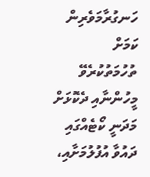ހަނގުރާމަވެރިން ކަމަށް ތުހުމަތުކުރެވޭ މީހުންނާއި ދެކޮޅަށް މަދަނީ ކޯޓެއްގައި ދައުވާ އުފުލުމަށާއި،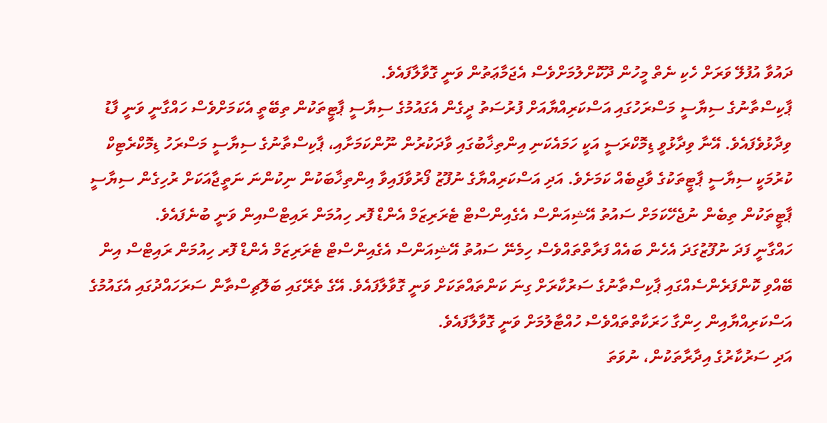ދައުވާ އުފުލޭ ވަރަށް ހެކި ނެތް މީހުން ދޫކޮށްލުމަށްވެސް އެޖަމާޢަތުން ވަނީ ގޮވާލާފައެވެ.
ޕާކިސްތާނުގެ ސިޔާސީ މަސްރަހުގައި އަސްކަރިއްޔާއަށް ފުރުސަތު ދީގެން އެގައުމުގެ ސިޔާސީ ޕާޓީތަކުން ތިބޭތީ އެކަމަށްވެސް ހައްގާނީ ވަނީ ފާޑު ވިދާޅުވެފައެވެ. އޭނާ ވިދާޅުވީ ޑިމޮކްރަސީ އަކީ ހަމައެކަނި އިންތިޚާބުގައި ވާދަކުރުން ނޫންކަމަށާއި، ޕާކިސްތާނުގެ ސިޔާސީ މަސްރަހު ޑިމޮކްރެޓިކް ކުރުމަކީ ސިޔާސީ ޕާޓީތަކުގެ ވާޖިބެއް ކަމަށެވެ. އަދި އަސްކަރިއްޔާގެ ނުފޫޒު ފޯރުވާފައިވާ އިންތިޚާބަކުން ނިކުންނަ ނަތީޖާއަކަށް ރުހިގެން ސިޔާސީ ޕާޓީތަކުން ތިބެން ނުޖެހޭކަމަށް ސައުތު އޭޝިއަންސް އެގެއިންސްޓް ޓެރަރިޒަމް އެންޑް ފޮރ ހިއުމަން ރައިޓްސްއިން ވަނީ ބުނެފައެވެ.
ހައްގާނީ ފަދަ ނުފޫޒުގަދަ އެހެން ބައެއް ފަރާތްތައްވެސް ހިމެނޭ ސައުތު އޭޝިއަންސް އެގެއިންސްޓް ޓެރަރިޒަމް އެންޑް ފޮރ ހިއުމަން ރައިޓްސް އިން ބޭއްވި ކޮންފަރެންސެއްގައި ޕާކިސްތާނުގެ ސަރުކާރަށް ގިނަ ކަންތައްތަކަށް ވަނީ ގޮވާލާފައެވެ. އޭގެ ތެރޭގައި ބަލޮޗިސްތާން ސަރަހައްދުގައި އެގައުމުގެ އަސްކަރިއްޔާއިން ހިންގާ ހަރަކާތްތައްވެސް ހުއްޓާލުމަށް ވަނީ ގޮވާލާފައެވެ.
އަދި ސަރުކާރުގެ އިދާރާތަކުން، ނުވަތަ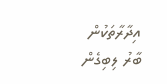އިދާރާތަކުން ބާރު ލިބިގެން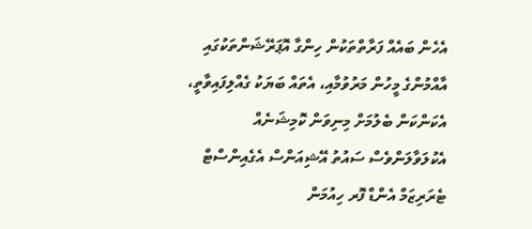އެހެން ބައެއް ފަރާތްތަކުން ހިންގާ އޮޕަރޭޝަންތަކުގައި އާއްމުންގެ މީހުން މަރުވުމާއި، އެތައް ބަޔަކު ގެއްލިފައިވާތީ، އެކަންކަން ބެލުމަށް މިނިވަން ކޮމިޝަނެއް އެކުލަވާލަންވެސް ސައުތު އޭޝިއަންސް އެގެއިންސްޓް ޓެރަރިޒަމް އެންޑް ފޮރ ހިއުމަން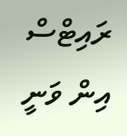ރައިޓްސް އިން ވަނީ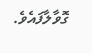ގޮވާލާފައެވެ.